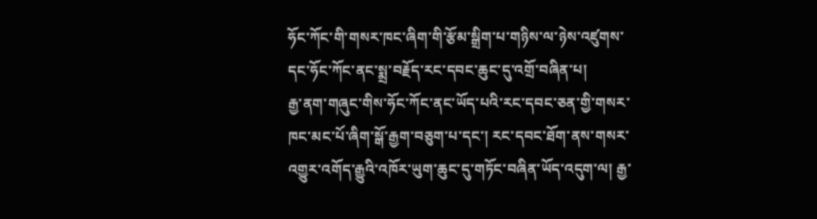ཧོང་ཀོང་གི་གསར་ཁང་ཞིག་གི་རྩོམ་སྒྲིག་པ་གཉིས་ལ་ཉེས་འཛུགས་དང་ཧོང་ཀོང་ནང་སྨྲ་བརྗོད་རང་དབང་ཆུང་དུ་འགྲོ་བཞིན་པ།
རྒྱ་ནག་གཞུང་གིས་ཧོང་ཀོང་ནང་ཡོད་པའི་རང་དབང་ཅན་གྱི་གསར་ཁང་མང་པོ་ཞིག་སྒོ་རྒྱག་བཅུག་པ་དང་། རང་དབང་ཐོག་ནས་གསར་འགྱུར་འགོད་རྒྱུའི་འཁོར་ཡུག་ཆུང་དུ་གཏོང་བཞིན་ཡོད་འདུག་ལ། རྒྱ་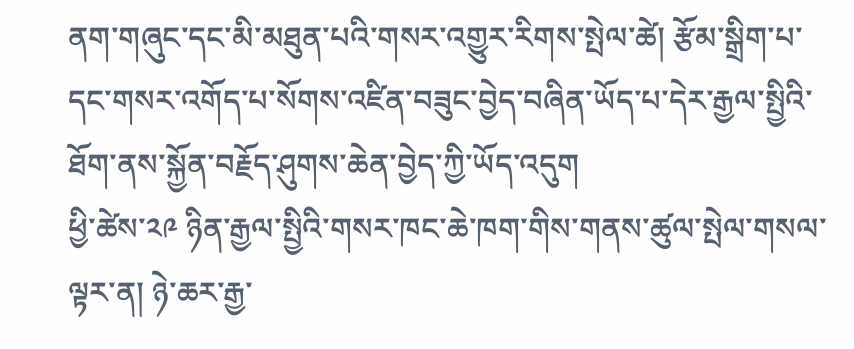ནག་གཞུང་དང་མི་མཐུན་པའི་གསར་འགྱུར་རིགས་སྤེལ་ཚེ། རྩོམ་སྒྲིག་པ་དང་གསར་འགོད་པ་སོགས་འཛིན་བཟུང་བྱེད་བཞིན་ཡོད་པ་དེར་རྒྱལ་སྤྱིའི་ཐོག་ནས་སྐྱོན་བརྗོད་ཤུགས་ཆེན་བྱེད་ཀྱི་ཡོད་འདུག
ཕྱི་ཚེས་༢༩ ཉིན་རྒྱལ་སྤྱིའི་གསར་ཁང་ཆེ་ཁག་གིས་གནས་ཚུལ་སྤེལ་གསལ་ལྟར་ན། ཉེ་ཆར་རྒྱ་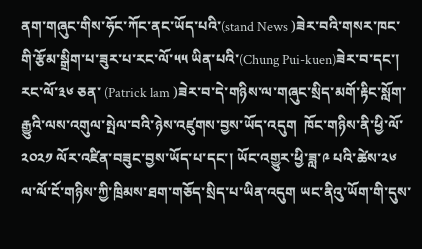ནག་གཞུང་གིས་ཧོང་ཀོང་ནང་ཡོད་པའི་(stand News )ཟེར་བའི་གསར་ཁང་གི་རྩོམ་སྒྲིག་པ་ཟུར་པ་རང་ལོ་༥༥ ཡིན་པའི་(Chung Pui-kuen)ཟེར་བ་དང་། རང་ལོ་༣༦ ཅན་ (Patrick lam )ཟེར་བ་དེ་གཉིས་ལ་གཞུང་སྲིད་མགོ་རྟིང་སློག་རྒྱུའི་ལས་འགུལ་སྤེལ་བའི་ཉེས་འཛུགས་བྱས་ཡོད་འདུག  ཁོང་གཉིས་ནི་ཕྱི་ལོ་༢༠༢༡ ལོར་འཛིན་བཟུང་བྱས་ཡོད་པ་དང་། ཡོང་འགྱུར་ཕྱི་ཟླ་༩ པའི་ཚེས་༢༦ ལ་ལོ་ངོ་གཉིས་ཀྱི་ཁྲིམས་ཐག་གཅོད་སྲིད་པ་ཡིན་འདུག ཡང་ནིའུ་ཡོག་གི་དུས་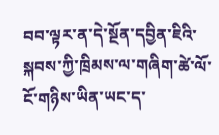བབ་ལྟར་ན་དེ་སྔོན་དབྱིན་ཇིའི་སྐབས་ཀྱི་ཁྲིམས་ལ་གཞིག་ཚེ་ལོ་ངོ་གཉིས་ཡིན་ཡང་ད་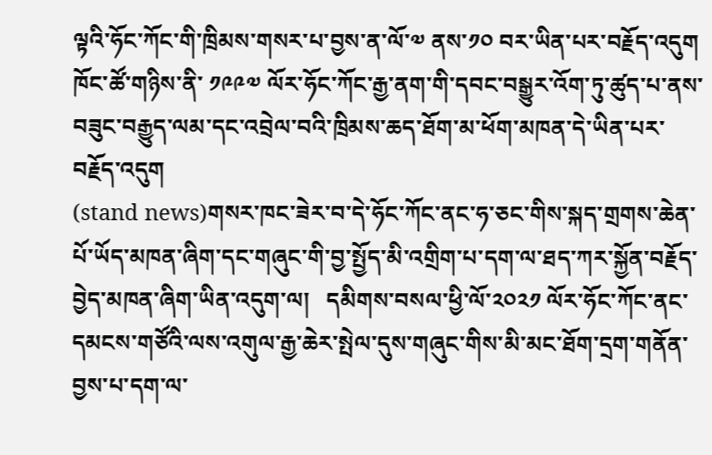ལྟའི་ཧོང་ཀོང་གི་ཁྲིམས་གསར་པ་བྱས་ན་ལོ་༧ ནས་༡༠ བར་ཡིན་པར་བརྗོད་འདུག    ཁོང་ཚོ་གཉིས་ནི་ ༡༩༩༧ ལོར་ཧོང་ཀོང་རྒྱ་ནག་གི་དབང་བསྒྱུར་འོག་ཏུ་ཚུད་པ་ནས་བཟུང་བརྒྱུད་ལམ་དང་འབྲེལ་བའི་ཁྲིམས་ཆད་ཐོག་མ་ཕོག་མཁན་དེ་ཡིན་པར་བརྗོད་འདུག
(stand news)གསར་ཁང་ཟེར་བ་དེ་ཧོང་ཀོང་ནང་ཧ་ཅང་གིས་སྐད་གྲགས་ཆེན་པོ་ཡོད་མཁན་ཞིག་དང་གཞུང་གི་བྱ་སྤྱོད་མི་འགྲིག་པ་དག་ལ་ཐད་ཀར་སྐྱོན་བརྗོད་བྱེད་མཁན་ཞིག་ཡིན་འདུག་ལ།   དམིགས་བསལ་ཕྱི་ལོ་༢༠༢༡ ལོར་ཧོང་ཀོང་ནང་དམངས་གཙོའི་ལས་འགུལ་རྒྱ་ཆེར་སྤེལ་དུས་གཞུང་གིས་མི་མང་ཐོག་དྲག་གནོན་བྱས་པ་དག་ལ་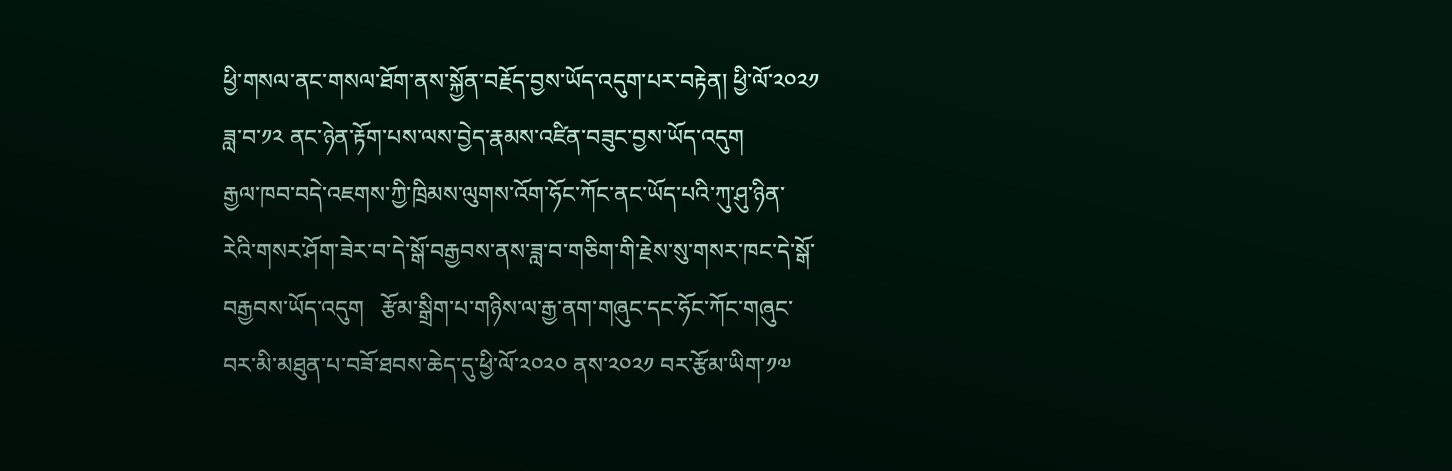ཕྱི་གསལ་ནང་གསལ་ཐོག་ནས་སྐྱོན་བརྗོད་བྱས་ཡོད་འདུག་པར་བརྟེན། ཕྱི་ལོ་༢༠༢༡ ཟླ་བ་༡༢ ནང་ཉེན་རྟོག་པས་ལས་བྱེད་རྣམས་འཛིན་བཟུང་བྱས་ཡོད་འདུག
རྒྱལ་ཁབ་བདེ་འཇགས་ཀྱི་ཁྲིམས་ལུགས་འོག་ཧོང་ཀོང་ནང་ཡོད་པའི་ཀུ་ཤུ་ཉིན་རེའི་གསར་ཤོག་ཟེར་བ་དེ་སྒོ་བརྒྱབས་ནས་ཟླ་བ་གཅིག་གི་རྗེས་སུ་གསར་ཁང་དེ་སྒོ་བརྒྱབས་ཡོད་འདུག   རྩོམ་སྒྲིག་པ་གཉིས་ལ་རྒྱ་ནག་གཞུང་དང་ཧོང་ཀོང་གཞུང་བར་མི་མཐུན་པ་བཟོ་ཐབས་ཆེད་དུ་ཕྱི་ལོ་༢༠༢༠ ནས་༢༠༢༡ བར་རྩོམ་ཡིག་༡༧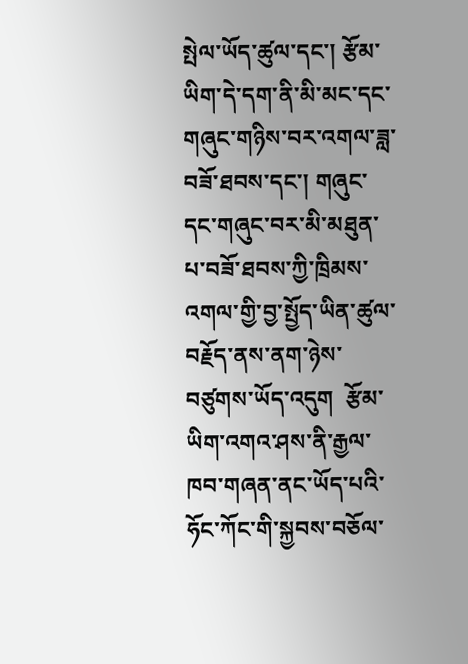སྤེལ་ཡོད་ཚུལ་དང་། རྩོམ་ཡིག་དེ་དག་ནི་མི་མང་དང་གཞུང་གཉིས་བར་འགལ་ཟླ་བཟོ་ཐབས་དང་། གཞུང་དང་གཞུང་བར་མི་མཐུན་པ་བཟོ་ཐབས་ཀྱི་ཁྲིམས་འགལ་གྱི་བྱ་སྤྱོད་ཡིན་ཚུལ་བརྗོད་ནས་ནག་ཉེས་བཙུགས་ཡོད་འདུག  རྩོམ་ཡིག་འགའ་ཤས་ནི་རྒྱལ་ཁབ་གཞན་ནང་ཡོད་པའི་ཧོང་ཀོང་གི་སྐྱབས་བཅོལ་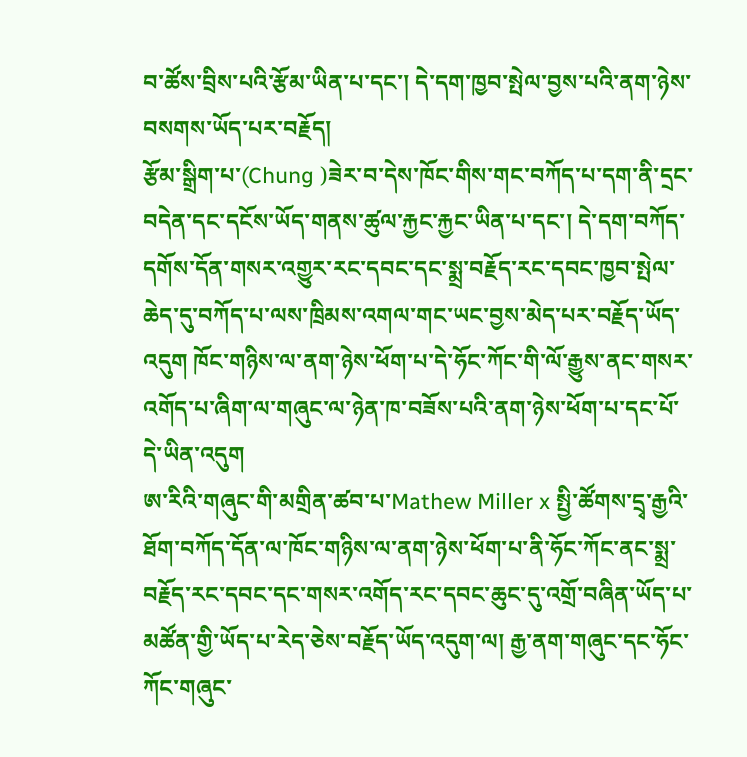བ་ཚོས་བྲིས་པའི་རྩོམ་ཡིན་པ་དང་། དེ་དག་ཁྱབ་སྤེལ་བྱས་པའི་ནག་ཉེས་བསགས་ཡོད་པར་བརྗོད།
རྩོམ་སྒྲིག་པ་(Chung )ཟེར་བ་དེས་ཁོང་གིས་གང་བཀོད་པ་དག་ནི་དྲང་བདེན་དང་དངོས་ཡོད་གནས་ཚུལ་རྐྱང་རྐྱང་ཡིན་པ་དང་། དེ་དག་བཀོད་དགོས་དོན་གསར་འགྱུར་རང་དབང་དང་སྨྲ་བརྗོད་རང་དབང་ཁྱབ་སྤེལ་ཆེད་དུ་བཀོད་པ་ལས་ཁྲིམས་འགལ་གང་ཡང་བྱས་མེད་པར་བརྗོད་ཡོད་འདུག ཁོང་གཉིས་ལ་ནག་ཉེས་ཕོག་པ་དེ་ཧོང་ཀོང་གི་ལོ་རྒྱུས་ནང་གསར་འགོད་པ་ཞིག་ལ་གཞུང་ལ་ཉེན་ཁ་བཟོས་པའི་ནག་ཉེས་ཕོག་པ་དང་པོ་དེ་ཡིན་འདུག
ཨ་རིའི་གཞུང་གི་མགྲིན་ཚབ་པ་Mathew Miller x སྤྱི་ཚོགས་དྲྭ་རྒྱའི་ཐོག་བཀོད་དོན་ལ་ཁོང་གཉིས་ལ་ནག་ཉེས་ཕོག་པ་ནི་ཧོང་ཀོང་ནང་སྨྲ་བརྗོད་རང་དབང་དང་གསར་འགོད་རང་དབང་ཆུང་དུ་འགྲོ་བཞིན་ཡོད་པ་མཚོན་གྱི་ཡོད་པ་རེད་ཅེས་བརྗོད་ཡོད་འདུག་ལ། རྒྱ་ནག་གཞུང་དང་ཧོང་ཀོང་གཞུང་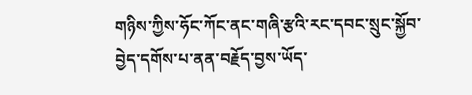གཉིས་ཀྱིས་ཧོང་ཀོང་ནང་གཞི་རྩའི་རང་དབང་སྲུང་སྐྱོབ་བྱེད་དགོས་པ་ནན་བརྗོད་བྱས་ཡོད་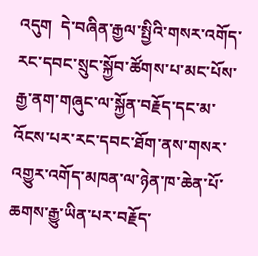འདུག  དེ་བཞིན་རྒྱལ་སྤྱིའི་གསར་འགོད་རང་དབང་སྲུང་སྐྱོབ་ཚོགས་པ་མང་པོས་རྒྱ་ནག་གཞུང་ལ་སྐྱོན་བརྗོད་དང་མ་འོངས་པར་རང་དབང་ཐོག་ནས་གསར་འགྱུར་འགོད་མཁན་ལ་ཉེན་ཁ་ཆེན་པོ་ཆགས་རྒྱུ་ཡིན་པར་བརྗོད་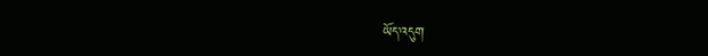ཡོད་འདུག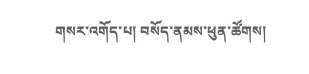གསར་འགོད་པ། བསོད་ནམས་ཕུན་ཚོགས།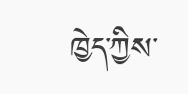ཁྱེད་ཀྱིས་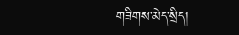གཟིགས་མེད་སྲིད།